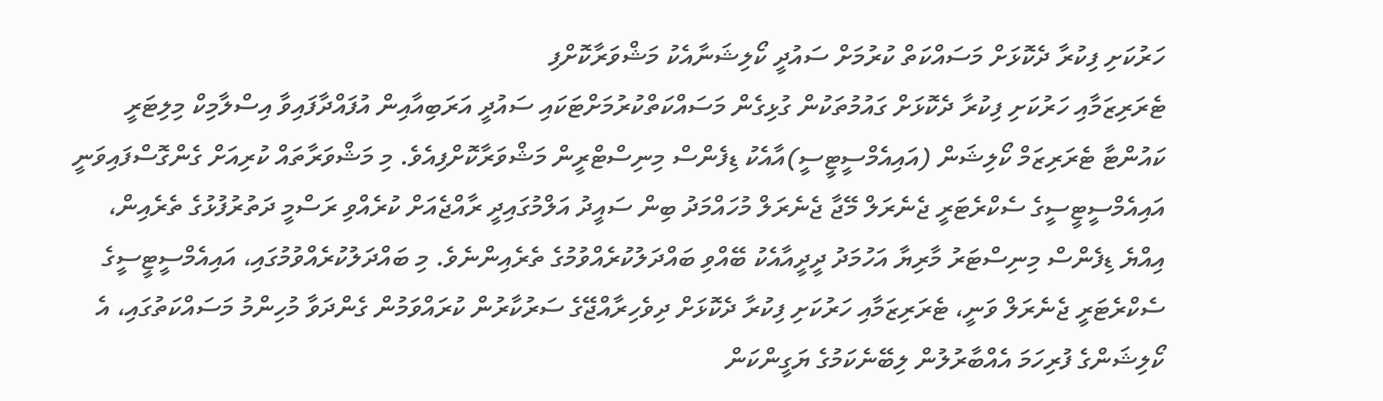ހަރުކަށި ފިކުރާ ދެކޮޅަށް މަސައްކަތް ކުރުމަށް ސައުދީ ކޯލިޝަނާއެކު މަޝްވަރާކޮށްފި
ޓެރަރިޒަމާއި ހަރުކަށި ފިކުރާ ދެކޮޅަށް ގައުމުތަކުން ގުޅިގެން މަސައްކަތްކުރުމަށްޓަކައި ސައުދީ އަރަބިއާއިން އުފައްދާފައިވާ އިސްލާމިކް މިލިޓަރީ ކައުންޓާ ޓެރަރިޒަމް ކޯލިޝަން (އައިއެމްސީޓީސީ)އާއެކު ޑިފެންސް މިނިސްޓްރީން މަޝްވަރާކޮށްފިއެވެ. މި މަޝްވަރާތައް ކުރިއަށް ގެންގޮސްފައިވަނީ އައިއެމްސީޓީސީގެ ސެކްރެޓަރީ ޖެނެރަލް މޭޖާ ޖެނެރަލް މުހައްމަދު ބިން ސައީދު އަލްމުގައިދީ ރާއްޖެއަށް ކުރެއްވި ރަސްމީ ދަތުރުފުޅުގެ ތެރެއިން، އިއްޔެ ޑިފެންސް މިނިސްޓަރު މާރިޔާ އަހުމަދު ދީދީއާއެކު ބޭއްވި ބައްދަލުކުރެއްވުމުގެ ތެރެއިންނެވެ. މި ބައްދަލުކުރެއްވުމުގައި، އައިއެމްސީޓީސީގެ ސެކްރެޓަރީ ޖެނެރަލް ވަނީ، ޓެރަރިޒަމާއި ހަރުކަށި ފިކުރާ ދެކޮޅަށް ދިވެހިރާއްޖޭގެ ސަރުކާރުން ކުރައްވަމުން ގެންދަވާ މުހިންމު މަސައްކަތުގައި، އެ ކޯލިޝަންގެ ފުރިހަމަ އެއްބާރުލުން ލިބޭނެކަމުގެ ޔަގީންކަން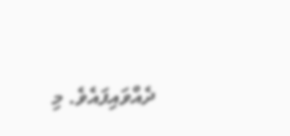ދެއްވައިފައެވެ. މި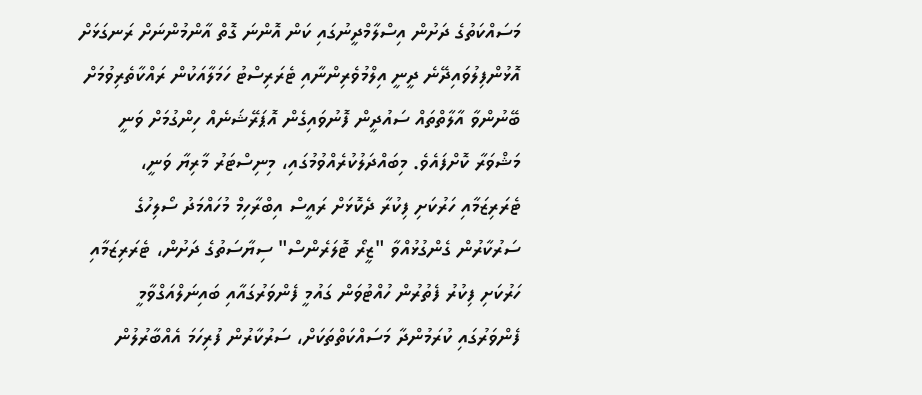މަސައްކަތުގެ ދަށުން އިސްލާމްދީނުގައި ކަން އޮންނަ ގޮތް އާންމުންނަށް ރަނގަޅަށް އޮޅުންފިލުވައިދޭނެ ދީނީ އިލްމުވެރިންނާއި ޓެރަރިސްޓު ހަމަލާއަކުން ރައްކާތެރިވުމަށް ބޭނުންވާ އާލާތްތައް ސައުދީން ފޮނުވައިގެން އޮޕަރޭޝަނެއް ހިންގުމަށް ވަނީ މަޝްވަރާ ކޮށްފައެވެ. މިބައްދަލުކުރެއްވުމުގައި، މިނިސްޓަރު މާރިޔާ ވަނީ، ޓެރަރިޒަމާއި ހަރުކަށި ފިކުރާ ދެކޮޅަށް ރައީސް އިބްރާހިމް މުހައްމަދު ސޯލިހުގެ ސަރުކާރުން ގެންގުޅުއްވާ "ޒީރޯ ޓޮލަރެންސް" ސިޔާސަތުގެ ދަށުން، ޓެރަރިޒަމާއި ހަރުކަށި ފިކުރު ފެތުރުން ހުއްޓުވަން ގައުމީ ފެންވަރުގައާއި ބައިނަލްއަގްވާމީ ފެންވަރުގައި ކުރަމުންދާ މަސައްކަތްތަކަށް، ސަރުކާރުން ފުރިހަމަ އެއްބާރުލުން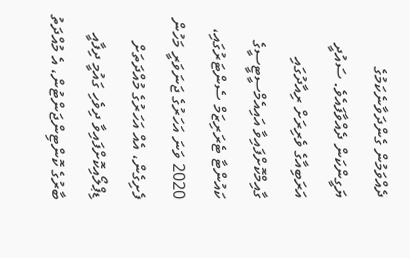ދެއްވަމުން ގެންދަވާނެކަމުގެ ޔަގީންކަން ދެއްވާފައެވެ. ސައުދީ އަރަބިއާގެ ވެރިރަށް ރިއާދުގައި ގާއިމްކޮށްފައިވާ އައިއެމްސީޓީސީގެ ކައުންޓާ ޓެރަރިޒަމް ސެންޓަރުގައި، 2020 ވަނަ އަހަރުގެ ޖަނަވަރީ މަހުން ފެށިގެން، އެއް އަހަރުގެ މުއްދަތަށް ޑިޕްލޯއިކޮށްފައިވާ ދިވެހި ގައުމީ ދިފާއީ ބާރުގެ ކޮންޓިންޖަންޓުން، އެ މުއްދަތު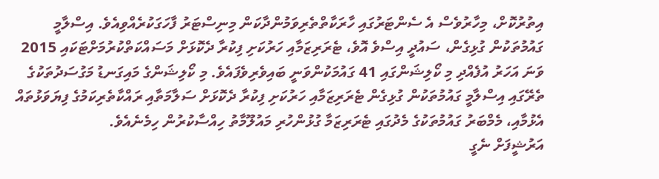އިތުރުކޮށް، މިހާރުވެސް އެ ސެންޓަރުގައި ހާރަކާތްތެރިވަމުންދާކަން މިނިސްޓަރު ފާހަގަކުރެއްވިއެވެ. އިސްލާމީ ގައުމުތަކުން ގުޅިގެން، ސައުދީ އިސްވެ އޮވެ، ޓެރަރިޒަމާއި ހަރުކަށި ފިކުރާ ދެކޮޅަށް މަސައްކަތްކުރުމަށްޓަކައި 2015 ވަނަ އަހަރު އުފެއްދި މި ކޯލިޝަންގައި 41 ގައުމަކުންވަނީ ބައިވެރިވެފައެވެ. މި ކޯލިޝަންގެ މައިގަނޑު މަގުސަދުތަކުގެ ތެރޭގައި އިސްލާމީ ގައުމުތަކުން ގުޅިގެން ޓެރަރިޒަމާއި ހަރުކަށި ފިކުރާ ދެކޮޅަށް ސަލާމަތާއި ރައްކާތެރިކަމުގެ ފިޔަވަޅުތައް އެޅުމާއި، މެމްބަރު ގައުމުތަކުގެ މެދުގައި ޓެރަރިޒަމާ ގުޅުންހުރި މައުލޫމާތު ހިއްސާކުރުން ހިމެނެއެވެ.
އަރުޝީފަށް ނެގީ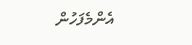އެންމެފަހުން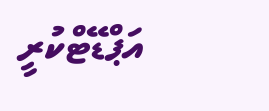އަޕްޑޭޓްކުރީ